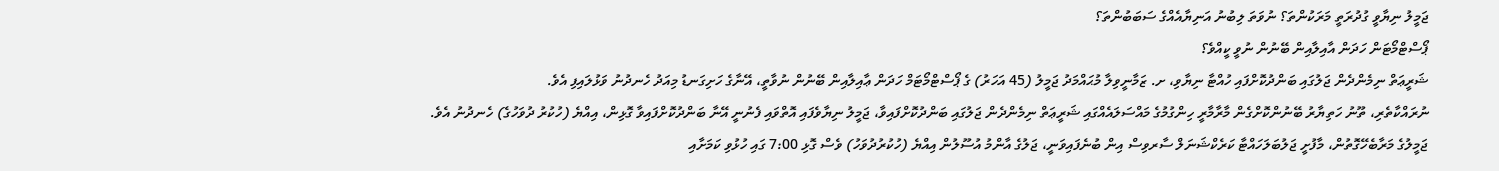ޖަމީލު ނިޔާވީ ގުދުރަތީ މަރަކުންތަ؟ ނުވަތަ ލިބުނު އަނިޔާއެއްގެ ސަބަބުންތަ؟
ޕޯސްޓްމޯޓަން ހަދަން އާއިލާއިން ބޭނުން ނުވީ ކީއްވެ؟
ޝަރީޢަތް ނިމެންދެން ޖަލުގައި ބަންދުކޮށްފައި ހުއްޓާ ނިޔާވި، ށ. ޒަމާނީވިލާ މުޙައްމަދު ޖަމީލު (45 އަހަރު) ގެ ޕޯސްޓްމޯޓަމް ހަދަން ޢާއިލާއިން ބޭނުން ނުވާތީ، އޭނާގެ ހަށިގަނޑު މިއަދު ހެނދުނު ވަޅުލައިފި އެވެ.
ނުރައްކާތެރި، ތޫނު ހަތިޔާރު ބޭނުންކޮށްގެން މާރާމާރީ ހިންގުމުގެ މައްސަލައެއްގައި ޝަރީޢަތް ނިމެންދެން ޖަލުގައި ބަންދުކޮށްފައިވާ، ޖަމީލު ނިޔާވެފައި އޮތްވައި ފެނުނީ އޭނާ ބަންދުކޮށްފައިވާ ގޮޅިން، އިއްޔެ (ހުކުރު ދުވަހުގެ) ހެނދުނު އެވެ.
ޖަމީލުގެ މަރާބެހޭގޮތުން، މާފުށީ ޖަލުބަލަހައްޓާ ކަރެކްޝަނަލް ސާރވިސް އިން ބުނެފައިވަނީ، ޖަލުގެ އާންމު އުސޫލުން އިއްޔެ (ހުކުރުދުވަހު) ވެސް ގޮޅި 7:00 ގައި ހުޅުވި ކަމަށާއި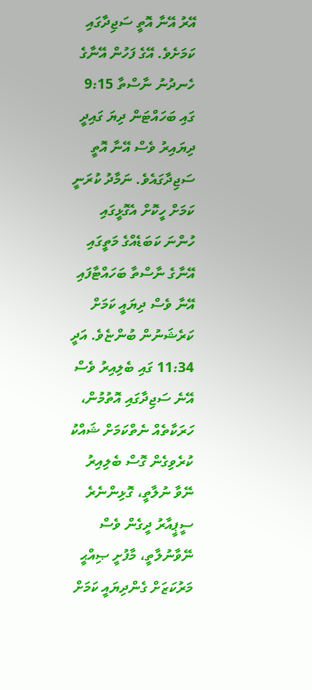އޭރު އޭނާ އޮތީ ސަޖިދާގައި ކަމަށެވެ. އޭގެ ފަހުން އޭނާގެ ހެނދުނު ނާސްތާ 9:15 ގައި ބަހައްޓަން ދިޔަ ގައިދީ ދިޔައިރު ވެސް އޭނާ އޮތީ ސަޖިދާގައެވެ. ނަމާދު ކުރަނީ ކަމަށް ހީކޮށް އެގޮޅީގައި ހުންނަ ކަބަޑެއްގެ މަތީގައި އޭނާގެ ނާސްތާ ބަހައްޓާފައި އޭނާ ވެސް ދިޔައީ ކަމަށް ކަރެޝަނުން ބުންޏެވެ. އަދީ 11:34 ގައި ބެލިއިރު ވެސް އޭނެ ސަޖިދާގައި އޮތުމުން، ހަރަކާތެއް ނެތްކަމަށް ޝައްކު ކުރެވިގެން ގޮސް ބެލިއިރު ނޭވާ ނުލާތީ، ގޮޅިންނެރެ ސީޕީއާރު ދީގެން ވެސް ނޭވާނުލާތީ، މާފުށީ ޞިއްޙީ މަރުކަޒަށް ގެންދިޔައީ ކަމަށް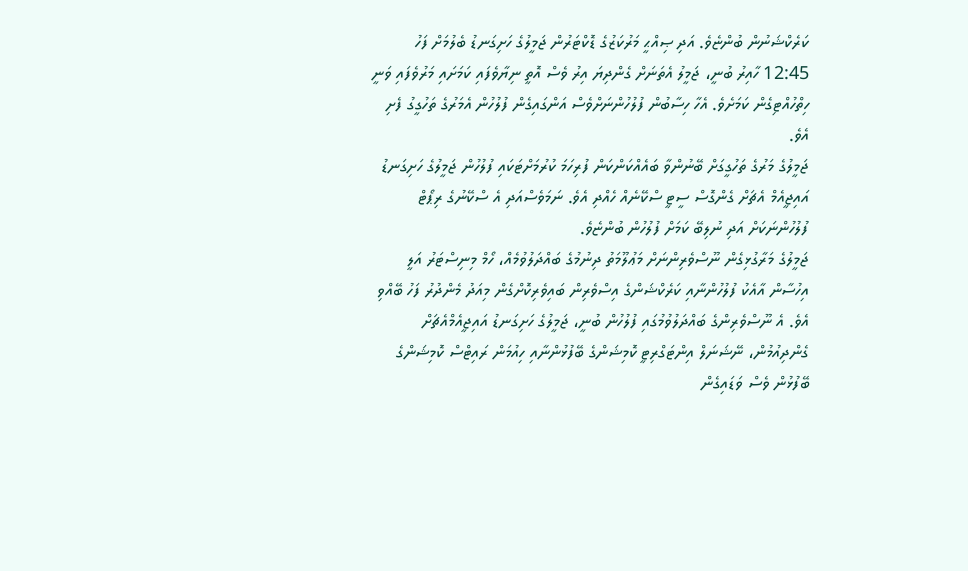ކަރެކްޝަނުން ބުންޏެވެ. އަދި ޞިއްޙީ މަރުކަޒުގެ ޑޮކްޓަރުން ޖަމީލުގެ ހަށިގަނޑު ބެލުމަށް ފަހު 12:45 ހާއިރު ބުނީ، ޖަމީލު އެތަނަށް ގެންދިޔަ އިރު ވެސް އޮތީ ނިޔާވެފައި ކަމަށައި މަރުވެފައި ވަނީ ހިތްހުއްޓިގެން ކަމަށެވެ. އެހާ ހިސާބުން ފުލުހުންނަށްވެސް އަންގައިގެން ފުލުހުން އެމަރުގެ ތަހުގީގު ފެށި އެވެ.
ޖަމީލުގެ މަރުގެ ތަހުގީގަށް ބޭނުންވާ ބައެއްކަންކަން ފުރިހަމަ ކުރުމަށްޓަކައި ފުލުހުން ޖަމީލުގެ ހަށިގަނޑު އައިޖީއެމް އެޗަށް ގެންގޮސް ސީޓީ ސްކޭނެއް ހެއްދި އެވެ. ނަމަވެސްއަދި އެ ސްކޭނުގެ ރިޕޯޓް ފުލުހުންނަކަށް އަދި ނުލިބޭ ކަމަށް ފުލުހުން ބުންޏެވެ.
ޖަމީލުގެ މަރާގުޅިގެން ނޫސްވެރިންނަށް މަޢުލޫމަތު ދިނުމުގެ ބައްދަލުވުމެއް، ހޯމް މިނިސްޓަރު އަލީ އިހުސާން އާއެކު ފުލުހުންނާއި ކަރެކްޝަންގެ އިސްވެރިން ބައިވެރިކޮށްގެން މިއަދު މެންދުރު ފަހު ބޭއްވި އެވެ. އެ ނޫސްވެރިންގެ ބައްދަލުވުމުގައި ފުލުހުން ބުނީ، ޖަމީލުގެ ހަށިގަނޑު އައިޖީއެމްއެޗަށް ގެންދިއުމުން، ނޭޝަނަލް އިންޓަގްރިޓީ ކޮމިޝަންގެ ބޭފުޅުންނާއި ހިއުމަން ރައިޓްސް ކޮމިޝަންގެ ބޭފުޅުން ވެސް ވަޑައިގެން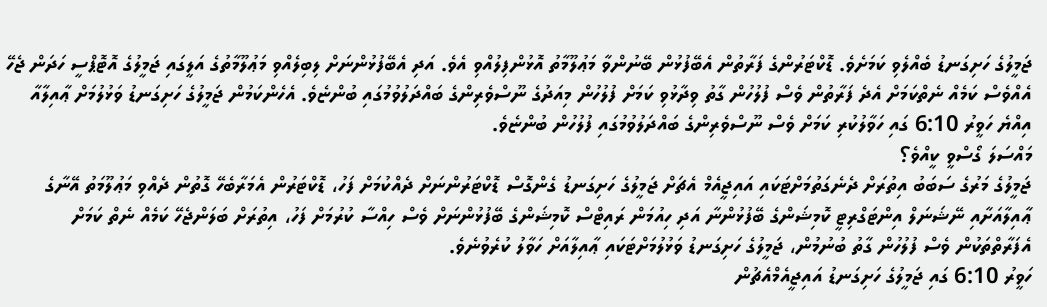ޖަމީލުގެ ހަށިގަނޑު ބެއްލެވި ކަމަށެވެ. ޑޮކްޓަރުންގެ ފަރާތުން އެބޭފުޅުން ބޭނުންވާ މަޢުލޫމާތު އޮޅުންފިލުއްވި އެވެ. އަދި އެބޭފުޅުންނަށް ލިބިލެއްވި މަޢުލޫމާތުގެ އަލީގައި ޖަމީލުގެ އޮޓޮޕްސީ ހަދަން ޖެހޭ އެއްވެސް ކަމެއް ނެތްކަމަށް އެދެ ފަރާތުން ވެސް ފުލުހުން ގާތު ވިދާޅުވި ކަމަށް ފުލުހުން މިއަދުގެ ނޫސްވެރިންގެ ބައްދަލުވުމުގައި ބުންޏެވެ. އެހެންކަމުން ޖަމީލުގެ ހަށިގަނޑު ވަޅުލުމަށް ޢާއިލާއާ އިއްޔެ ހަވީރު 6:10 ގައި ހަވާލުކުރި ކަމަށް ވެސް ނޫސްވެރިންގެ ބައްދަލުވުމުގައި ފުލުހުން ބުންޏެވެ.
މައްސަލަ ގޯސްވީ ކީއްވެ؟
ޖަމީލުގެ މަރުގެ ސަބަބު އިތުރަށް ދެނެގަތުމަށްޓަކައި އައިޖީއެމް އެޗަށް ޖަމީލުގެ ހަށިގަނޑު ގެންގޮސް ޑޮކްޓަރުންނަށް ދެއްކުމަށް ފަހު، ޑޮކްޓަރުން އެމަރާބެހޭ ގޮތުން ދެއްވި މަޢުލޫމަތު އޭނާގެ ޢާއިލާއަށާއި ނޭޝަނަލް އިންޓަގްރިޓީ ކޮމިޝަންގެ ބޭފުޅުންނާ އަދި ހިއުމަން ރައިޓްސް ކޮމިޝަންގެ ބޭފުޅުންނަށް ވެސް ހިއްސާ ކުރުމަށް ފަހު، އިތުރަށް ބަލަންޖެހޭ ކަމެއް ނެތް ކަމަށް އެފަރާތްތަކުން ވެސް ފުލުހުން ގާތު ބުނުމުން، ޖަމީލުގެ ހަށިގަނޑު ވަޅުލުމަށްޓަކައި ޢާއިލާއަށް ހަވާލު ކުރެވުނެވެ.
ހަވީރު 6:10 ގައި ޖަމީލުގެ ހަށިގަނޑު އައިޖީއެމްއެޗުން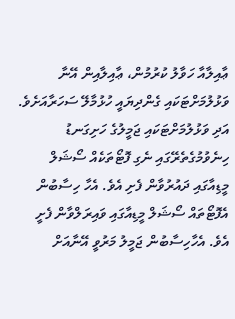ޢާއިލާއާ ހަވާލު ކުރުމުން، ޢާއިލާއިން އޭނާ ވަޅުލުމަށްޓަކައި ގެންދިޔައީ ހުޅުމާލޭ ސަހަރާއަށެވެ. އަދި ވަޅުލުމަށްޓަކައި ޖަމީލުގެ ހަށިގަނޑު ހިނެވުމުގެތެރޭގައި ނެގި ފޮޓޯތަކެއް ސޯޝަލް މީޑިއާގައި ދައުރުވާން ފެށި އެވެ. އެހާ ހިސާބުން އެފޮޓޯތައް ސޯޝަލް މީޑިއާގައި ވައިރަލްވާން ފެށީ އެވެ. އެހާހިސާބުން ޖަމީލު މަރުވީ އޭނާއަށް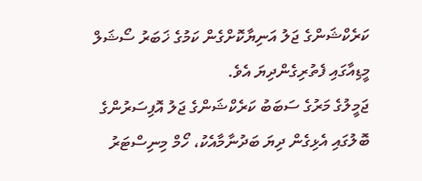ކަރެކްޝަންގެ ޖަލު އަނިޔާކޮށްގެން ކަމުގެ ޚަބަރު ސޯޝަލް މީޑިއާގައި ފެތުރިގެންދިޔަ އެވެ.
ޖަމީލުގެ މަރުގެ ސަބަބު ކަރެކްޝަންގެ ޖަލު އޮފިސަރުންގެ ބޮލުގައި އެޅިގެން ދިޔަ ބަދުނާމާއެކު، ހޯމް މިނިސްޓަރު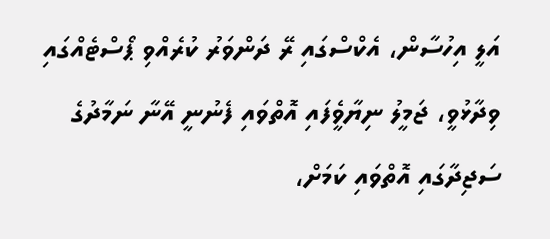އަލީ އިހުސާން، އެކްސްގައި ރޭ ދަންވަރު ކުރެއްވި ޕޯސްޓެއްގައި ވިދާޅުވީ، ޖަމީލު ނިޔާވީެފައި އޮތްވައި ފެނުނީ އޭނާ ނަމާދުގެ ސަޖިދާގައި އޮތްވައި ކަމަށް،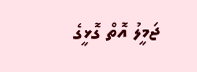ޖަމީލު އޮތް ގޮޅީގެ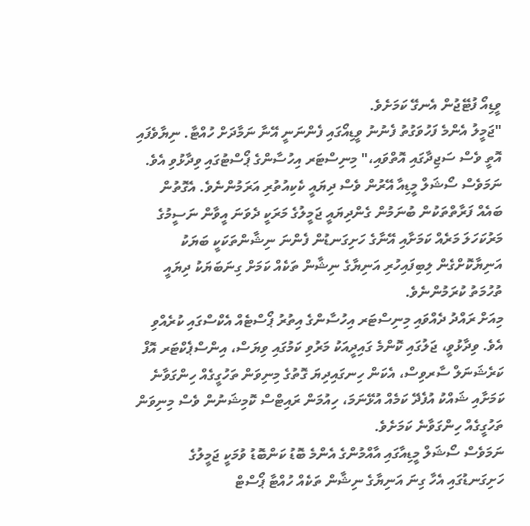ވީޑިއޯ ފުޓޭޖުން އެނގޭ ކަމަށެވެ.
"ޖަމީލު އެންމެ ފަހުވަގުތު ފެނުނު ވީޑިއޯގައި ފެންނަނީ އޭނާ ނަމާދަށް ހުއްޓާ. ނިޔާވެފައި އޮތީ ވެސް ސަޖިދާގައި އޮތްވައި،" މިނިސްޓަރ އިހުސާންގެ ޕޯސްޓުގައި ވިދާޅުވި އެވެ.
ނަމަވެސް ސޯޝަލް މީޑިއާ އޭރުން ވެސް ދިޔައީ ކެކިއުތުރި އަރަމުންނެވެ. އެގޮތުން ބައެއް ފަރާތްތަކުން ބުނަމުން ގެންދިޔައީ ޖަމީލުގެ މަރަކީ ދެވަނަ އީވާން ނަސީމުގެ މަރުކަހަލަ މަރެއް ކަމަށާއި އޭނާގެ ހަށިގަނޑުން ފެންނަ ނިޝާންތަކަކީ ބަޔަކު އަނިޔާކޮށްގެން ލިބިފައިހުރި އަނިޔާގެ ނިޝާން ތަކެއް ކަމަށް ގިނަބަޔަކު ދިޔައީ ތުހުމަތު ކުރަމުންނެވެ.
މިއަށް ރައްދު ދެއްވައި މިނިސްޓަރ އިހުސާންގެ އިތުރު ޕޯސްޓެއް އެކްސްގައި ކުރެއްވި އެވެ. ވިދާޅުވީ، ޖަލުގައި ކޮންމެ ގައިދީއަކު މަރުވި ކަމުގައި ވިޔަސް، އިންސްޕެކްޓަރ އޮފް ކަރެޝަނަލް ސާރވިސް، އެކަން ހިނގައިދިޔަ ގޮތުގެ މިނިވަން ތަހުގީގެއް ހިންގަވާނެ ކަމަށާއި ޝައްކު އުފެދޭ ކަމެއް އުޅޭނަމަ، ހިއުމަން ރައިޓްސް ކޮމިޝަނުން ވެސް މިނިވަން ތަހުގީގެއް ހިންގަވާނެ ކަމަށެވެ.
ނަމަވެސް ސޯޝަލް މީޑިއާގައި އާއްމުންގެ އެންމެ ބޮޑު ކަންބޮޑު ވުމަކީ ޖަމީލުގެ ހަށިގަނޑުގައި އެހާ ގިނަ އަނިޔާގެ ނިޝާން ތަކެއް ހުއްޓާ ޕޯސްޓް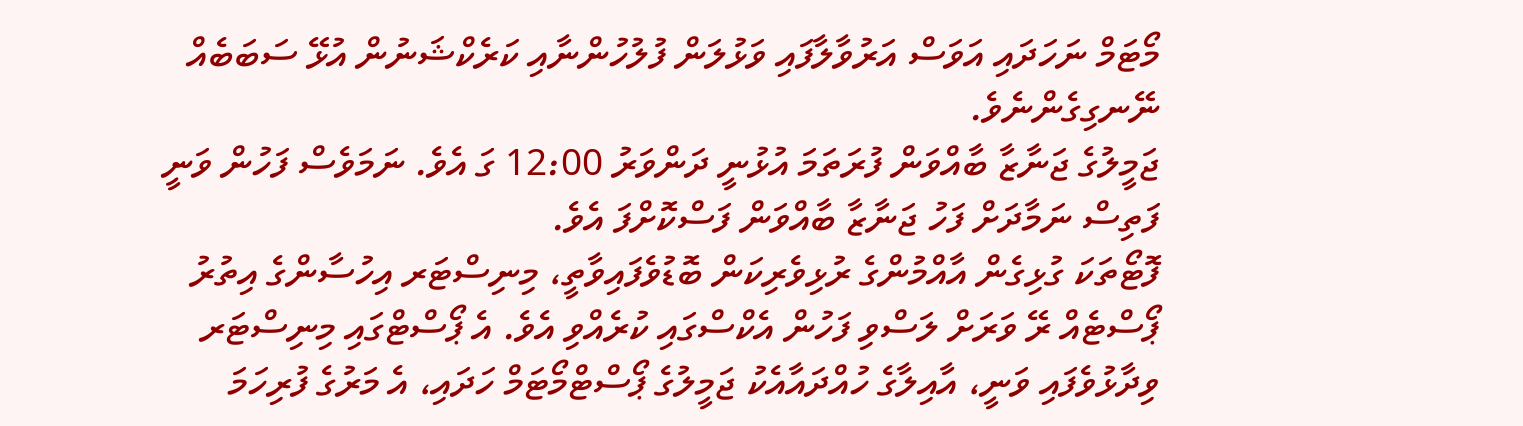މޯޓަމް ނަހަދައި އަވަސް އަރުވާލާފައި ވަޅުލަން ފުލުހުންނާއި ކަރެކްޝަނުން އުޅޭ ސަބަބެއް ނޭނގިގެންނެވެ.
ޖަމީލުގެ ޖަނާޒާ ބާއްވަން ފުރަތަމަ އުޅުނީ ދަންވަރު 12:00 ގަ އެވެ. ނަމަވެސް ފަހުން ވަނީ ފަތިސް ނަމާދަށް ފަހު ޖަނާޒާ ބާއްވަން ފަސްކޮށްފަ އެވެ.
ފޮޓޯތަކަ ގުޅިގެން އާއްމުންގެ ރުޅިވެރިކަން ބޮޑުވެފައިވާތީ، މިނިސްޓަރ އިހުސާންގެ އިތުރު ޕޯސްޓެއް ރޭ ވަރަށް ލަސްވި ފަހުން އެކްސްގައި ކުރެއްވި އެވެ. އެ ޕޯސްޓްގައި މިނިސްޓަރ ވިދާޅުވެފައި ވަނީ، އާއިލާގެ ހުއްދައާއެކު ޖަމީލުގެ ޕޯސްޓްމޯޓަމް ހަދައި، އެ މަރުގެ ފުރިހަމަ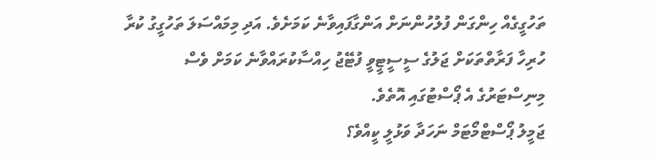ތަހުގީގެއް ހިންގަން ފުލުހުންނަށް އަންގާފައިވާނެ ކަމަށެވެ. އަދި މިމައްސަލަ ތަހުގީގު ކުރާ ހުރިހާ ފަރާތްތަކަށް ޖަލުގެ ސީސީޓީވީ ފުޓޭޖު ހިއްސާކުރައްވާނެ ކަމަށް ވެސް މިނިސްޓަރުގެ އެ ޕޯސްޓުގައި އޮތެވެ.
ޖަމީލު ޕޯސްޓްމޯޓަމް ނަހަދާ ވަޅުލީ ކީއްވެ؟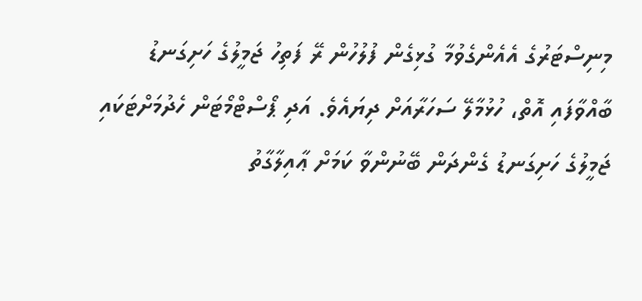މިނިސްޓަރުގެ އެއެންގެވުމާ ގުޅިގެން ފުލުހުން ރޭ ފަތިހު ޖަމީލުގެ ހަށިގަނޑު ބާއްވާފައި އޮތް، ހުޅުމާލޭ ސަހަރާއަށް ދިޔައެވެ. އަދި ޕޯސްޓްމޯޓަން ހެދުމަށްޓަކައި ޖަމީލުގެ ހަށިގަނޑު ގެންދަން ބޭނުންވާ ކަމަށް ޢާއިލާގާތު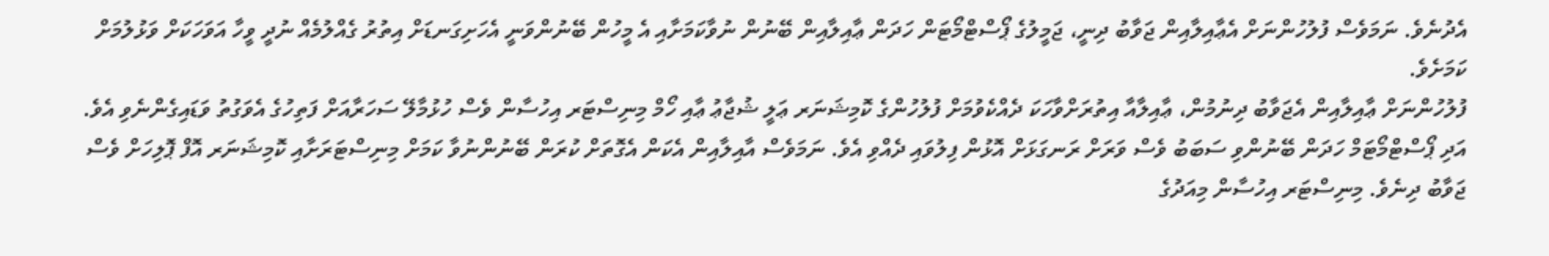އެދުނެވެ. ނަމަވެސް ފުލުހުންނަށް އެޢާއިލާއިން ޖަވާބު ދިނީ، ޖަމީލުގެ ޕޯސްޓްމޯޓަން ހަދަން ޢާއިލާއިން ބޭނުން ނުވާކަމަށާއި އެ މީހުން ބޭނުންވަނީ އެހަށިގަނޑަށް އިތުރު ގެއްލުމެއް ނުދީ ވީހާ އަވަހަކަށް ވަޅުލުމަށް ކަމަށެވެ.
ފުލުހުންނަށް ޢާއިލާއިން އެޖަވާބު ދިނުމުން، ޢާއިލާއާ އިތުރަށްވާހަކަ ދެއްކެވުމަށް ފުލުހުންގެ ކޮމިޝަނަރ ޢަލީ ޝުޖާޢު ޢާއި ހޯމް މިނިސްޓަރ އިހުސާން ވެސް ހުޅުމާލޭ ސަހަރާއަށް ފަތިހުގެ އެވަގުތު ވަޑައިގެންނެވި އެވެ. އަދި ޕޯސްޓްމޯޓަމް ހަދަން ބޭނުންވި ސަބަބު ވެސް ވަރަށް ރަނގަޅަށް އޮޅުން ފިލުވައި ދެއްވި އެވެ. ނަމަވެސް އާއިލާއިން އެކަން އެގޮތަށް ކުރަން ބޭނުންނުވާ ކަމަށް މިނިސްޓަރަށާއި ކޮމިޝަނަރ އޮފް ޕޮލިހަށް ވެސް ޖަވާބު ދިނެވެ. މިނިސްޓަރ އިހުސާން މިއަދުގެ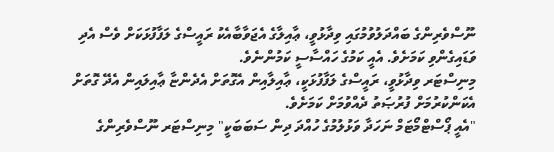ނޫސްވެރިންގެ ބައްދަލުވުމުގައި ވިދާޅުވީ، ޢާއިލާގެ އެޖަވާބާއެކު ރައީސްގެ ލަފާފުޅަކަށް ވެސް އެދި ވަޑައިގެންވި ކަމަށެވެ. އެއީ ކަމުގެ ހައްސާސީ ކަމުންނެވެ.
މިނިސްޓަރ ވިދާޅުވީ، ރައީސްގެ ލަފާފުޅަކީ، ޢާއިލާއިން އެގޮތަށް އެދެންޏާ ޢާއިލައިން އެދޭ ގޮތަށް އެކަންކުރުމަށް ފުރުޞަތު ދެއްވުމަށް ކަމަށެވެ.
"އެއީ ޕޯސްޓްމޯޓަމް ނަހަދާ ވަޅުލުމުގެ ހުއްދަ ދިން ސަބަބަކީ" މިނިސްޓަރ ނޫސްވެރިންގެ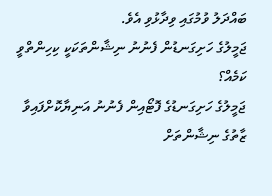ބައްދަލު ވުމުގައި ވިދާޅުވި އެވެ.
ޖަމީލުގެ ހަށިގަނޑުން ފެނުނު ނިޝާންތަކަކީ ކިހިންތްވީ ކަމެއް؟
ޖަމީލުގެ ހަށިގަނޑުގެ ފޮޓޯއިން ފެނުނު އަނިޔާކޮށްފައިވާ ޒާތުގެ ނިޝާންތަށް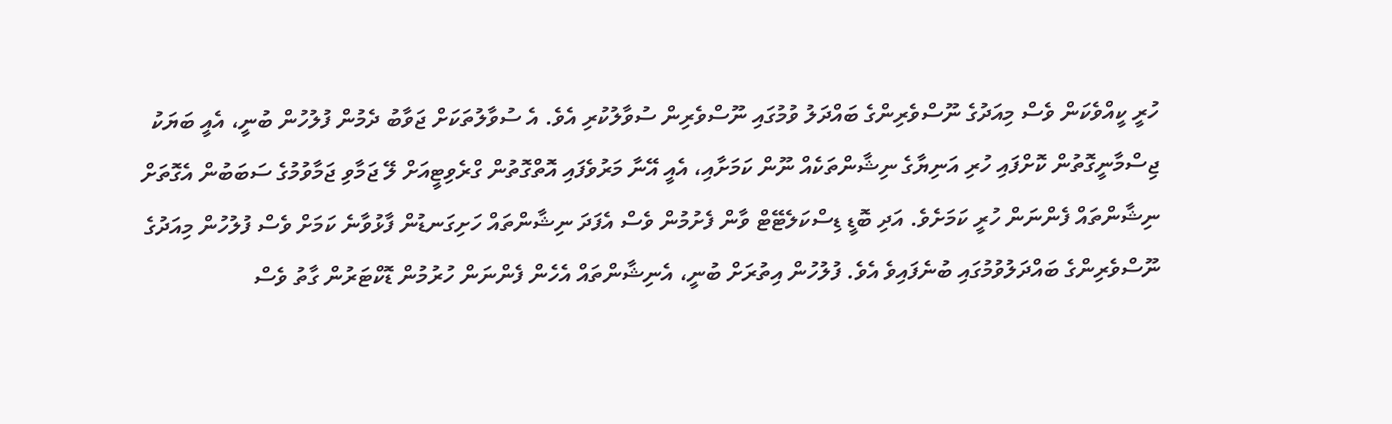ހުރީ ކީއްވެކަން ވެސް މިއަދުގެ ނޫސްވެރިންގެ ބައްދަލު ވުމުގައި ނޫސްވެރިން ސުވާލުކުރި އެވެ. އެ ސުވާލުތަކަށް ޖަވާބު ދެމުން ފުލުހުން ބުނީ، އެއީ ބަޔަކު ޖިސްމާނީގޮތުން ކޮށްފައި ހުރި އަނިޔާގެ ނިޝާންތަކެއް ނޫން ކަމަށާއި، އެއީ އޭނާ މަރުވެފައި އޮތްގޮތުން ގްރެވިޓީއަށް ލޭ ޖަމާވި ޖަމާވުމުގެ ސަބަބުން އެގޮތަށް ނިޝާންތައް ފެންނަން ހުރީ ކަމަށެވެ. އަދި ބޮޑީ ޑިސްކަލެޓޭޓް ވާން ފެށުމުން ވެސް އެފަދަ ނިޝާންތައް ހަށިގަނޑުން ފާޅުވާނެ ކަމަށް ވެސް ފުލުހުން މިއަދުގެ ނޫސްވެރިންގެ ބައްދަލުވުމުގައި ބުނެފައިވެ އެވެ. ފުލުހުން އިތުރަށް ބުނީ، އެނިޝާންތައް އެހެން ފެންނަން ހުރުމުން ޑޮކްޓަރުން ގާތު ވެސް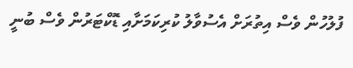ފުލުހުން ވެސް އިތުރަށް އެސުވާލު ކުރިކަމަށާއި ޑޮކްޓަރުން ވެސް ބުނީ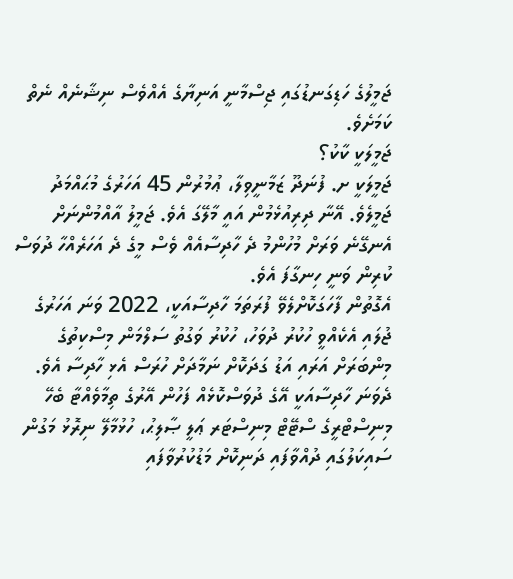ޖަމީލުގެ ހަޑިގަނޑުގައި ޖިސްމާނީ އަނިޔާގެ އެއްވެސް ނިޝާނެއް ނެތް ކަމަށެވެ.
ޖަމީލަކީ ކާކު؟
ޖަމީލަކީ ށ. ފުނަދޫ ޒަމާނީވިލާ، ޢުމުރުން 45 އަހަރުގެ މުޙައްމަދު ޖަމީލެވެ. އޭނާ ދިރިއުޅެމުން އައީ މާލޭގަ އެވެ. ޖަމީލު އާއްމުންނަށް އެނގޭނެ ވަރަށް މުހުންމު ދެ ހާދިސާއެއް ވެސް މީގެ ދެ އަހަރެއްހާ ދުވަސް ކުރިން ވަނީ ހިނގާފަ އެވެ.
އެގޮތުން ފާހަގަކޮށްލެވޭ ފުރަތަމަ ހާދިސާއަކީ، 2022 ވަނަ އަހަރުގެ ޖުލައި އެކެއްވީ ހުކުރު ދުވަހު، ހުކުރު ވަގުތު ސަލްމަން މިސްކިތުގެ މިންބަރަށް އަރައި އަޑު ގަދަކޮށް ނަމާދަށް ހުރަސް އެޅި ހާދިސާ އެވެ.
ދެވަނަ ހާދިސާއަކީ އޭގެ ދުވަސްކޮޅެއް ފަހުން އޭރުގެ ތިމާވެއްޓާ ބެހޭ މިނިސްޓްރީގެ ސްޓޭޓް މިނިސްޓަރ ޢަލީ ޞާލިޙު، ހުޅުމާލޭ ނިރޮޅު މަގުން ސައިކަލުގައި ދުއްވާފައި ދަނިކޮށް މަޑުކުރުވާފައި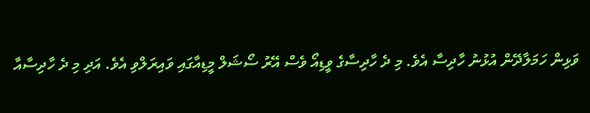ވަޅިން ހަމަލާދޭން އުޅުނު ހާދިސާ އެވެ. މި ދެ ހާދިސާގެ ވީޑިއޯ ވެސް އޭރު ސޯޝަލް މީޑިއާގައި ވައިރަލްވި އެވެ. އަދި މި ދެ ހާދިސާއާ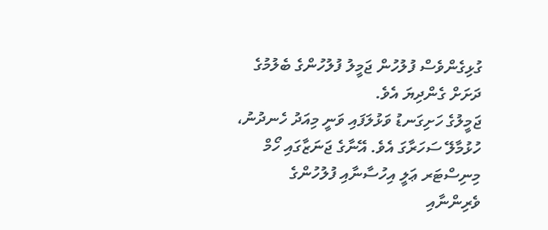ގުޅިގެންވެސް ފުލުހުން ޖަމީލު ފުލުހުންގެ ބެލުމުގެ ދަށަށް ގެންދިޔަ އެވެ.
ޖަމީލުގެ ހަށިގަނޑު ވަޅުލަފައި ވަނީ މިއަދު ހެނދުނު، ހުޅުމާލޭ ސަހަރާގަ އެވެ. އޭނާގެ ޖަނަޒާގައި ހޯމް މިނިސްޓަރ ޢަލީ އިހުސާނާއި ފުލުހުންގެ ވެރިންނާއި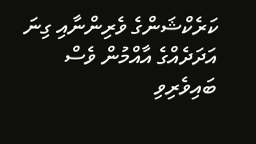ކަރެކްޝަންގެ ވެރިންނާއި ގިނަ އަދަދެއްގެ އާއްމުން ވެސް ބައިވެރިވި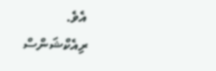އެވެ.
ރިއެކްޝަންސް